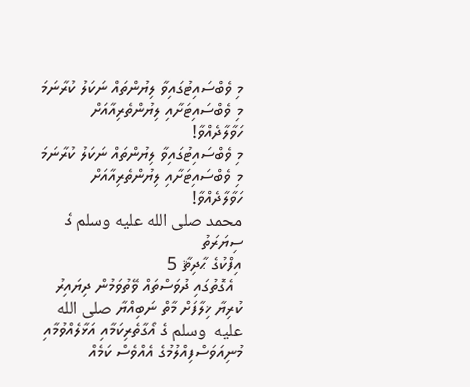މި ވެބްސައިޓުގައިވާ ލިޔުންތައް ނަކަލު ކުރާނަމަ މި ވެބްސައިޓަށާއި ލިޔުންތެރިއާއަށް ހަވާލާދެއްވާ!
މި ވެބްސައިޓުގައިވާ ލިޔުންތައް ނަކަލު ކުރާނަމަ މި ވެބްސައިޓަށާއި ލިޔުންތެރިއާއަށް ހަވާލާދެއްވާ!
محمد صلى الله عليه وسلم ގެ ސިޔަރަތު
އިފްކުގެ ޙާދިޘާ 5
  އެގޮތުގައި ދުވަސްތައް ވޭތުވަމުން ދިޔައިރު ކުރިޔާ ޚިލާފަށް މާތް ނަބިއްޔާ صلى الله عليه  وسلم ގެ އޯގާތެރިކަމާއި އަޅާލެއްވުމާއި މުނިއަވަސްފިއްލުމުގެ އެއްވެސް ކަމެއް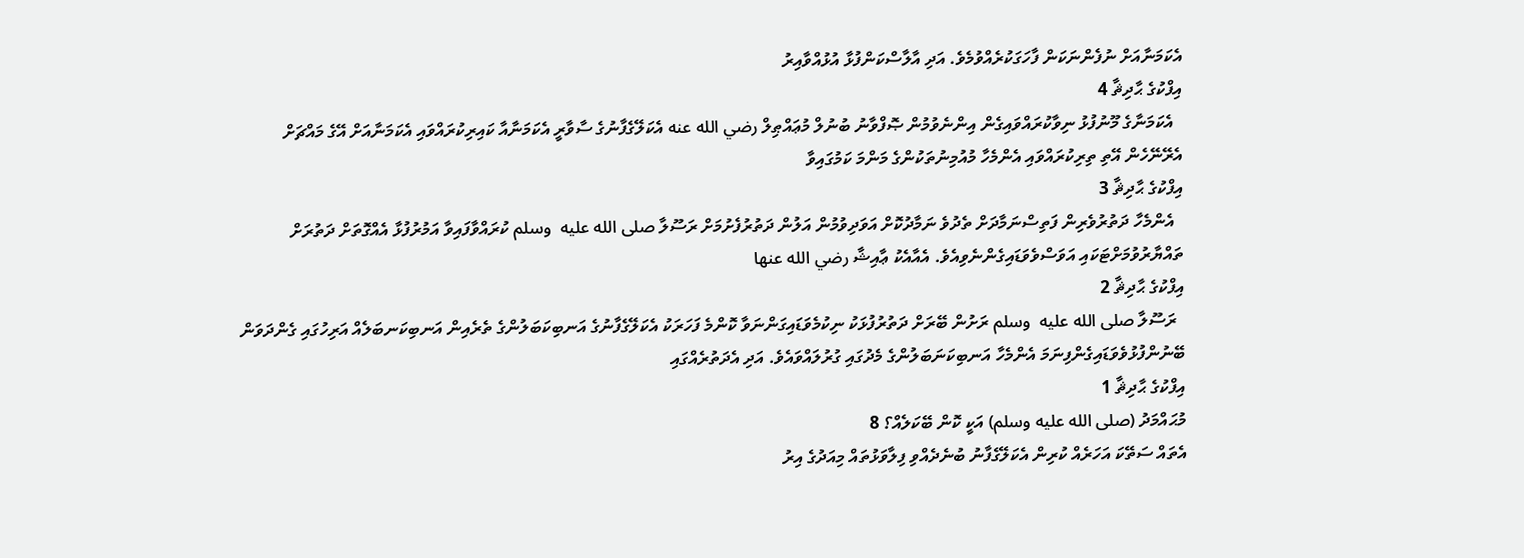އެކަމަނާއަށް ނުފެންނަކަން ފާހަގަކުރެއްވުމެވެ. އަދި އާލާސްކަންފުޅާ އުޅުއްވާއިރު
އިފްކުގެ ޙާދިޘާ 4
  އެކަމަނާގެ މޫނުފުޅު ނިވާކުރައްވައިގެން އިންނެވުމުން ޞޮފްވާނު ބުނުލް މުޢައްޠިލް رضي الله عنه އެކަލޭގެފާނުގެ ސާވާރީ އެކަމަނާއާ ކައިރިކުރައްވައި އެކަމަނާއަށް އޭގެ މައްޗަށް އެރޭނޭހެން އޭތި ތިރިކުރައްވައި އެންމެހާ މުއުމިނުތަކުންގެ މަންމަ ކަމުގައިވާ
އިފްކުގެ ޙާދިޘާ 3
  އެންމެހާ ދަތުރުވެރިން ފަތިސްނަމާދަށް ތެދުވެ ނަމާދުކޮށް އަވަދިވުމުން އަލުން ދަތުރުފެށުމަށް ރަސޫލާ صلى الله عليه  وسلم ކުރައްވާފައިވާ އަމުރުފުޅާ އެއްގޮތަށް ދަތުރަށް ތައްޔާރުވުމަށްޓަކައި އަވަސްވެވަޑައިގެންނެވިއެވެ. އެއާއެކު ޢާއިޝާ رضي الله عنها
އިފްކުގެ ޙާދިޘާ 2
  ރަސޫލާ صلى الله عليه  وسلم ރަށުން ބޭރަށް ދަތުރުފުޅަކު ނިކުމެވަޑައިގަންނަވާ ކޮންމެ ފަހަރަކު އެކަލޭގެފާނުގެ އަނބިކަބަލުންގެ ތެރެއިން އަނބިކަނބަލެއް އަރިހުގައި ގެންދަވަން ބޭނުންފުޅުވެވަޑައިގެންފިނަމަ އެންމެހާ އަނބިކަނަބަލުންގެ މެދުގައި ގުރުލައްވައެވެ. އަދި އެދަތުރެއްގައި
އިފްކުގެ ޙާދިޘާ 1
މުޙައްމަދު (صلى الله عليه وسلم) އަކީ ކޮން ބޭކަލެއް؟ 8
އެތައް ސަތޭކަ އަހަރެއް ކުރިން އެކަލޭގެފާނު ބުނެދެއްވި ފިލާވަޅުތައް މިއަދުގެ އިރު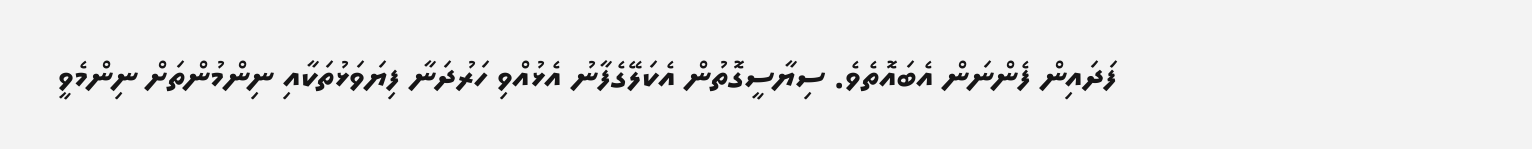ފަދައިން ފެންނަން އެބައޮތެވެ. ސިޔާސީގޮތުން އެކަލޭގެފާނު އެޅުއްވި ހަރުދަނާ ފިޔަވަޅުތަކާއި ނިންމުންތަށް ނިންމެވީ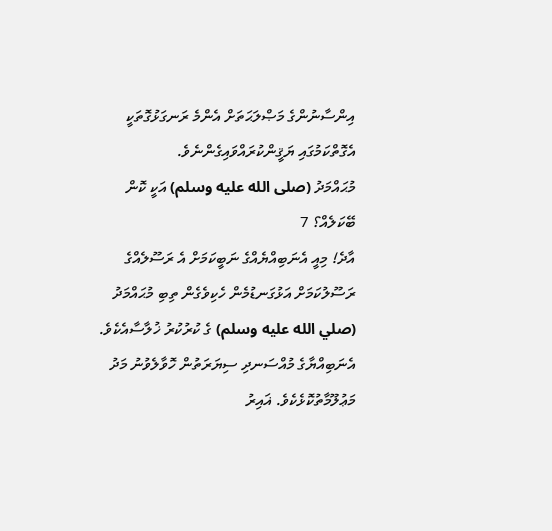އިންސާނުންގެ މަޞްލަޙަތަށް އެންމެ ރަނގަޅުގޮތަކީ އެގޮތްކަމުގައި ޔަޤީންކުރައްވައިގެންނެވެ.
މުޙައްމަދު (صلى الله عليه وسلم) އަކީ ކޮން ބޭކަލެއް؟ 7
އާދެ! މިއީ އެނަބިއްޔެއްގެ ނަބީކަމަށް އެ ރަސޫލެއްގެ ރަސޫލުކަމަށް އަޅުގަނޑުމެން ހެކިވެގެން ތިބި މުޙައްމަދު (صلي الله عليه وسلم) ގެ ކުރުކުރު ޚުލާސާއެކެވެ. އެނަބިއްޔާގެ މުއްސަނދި ސިޔަރަތުން ހޮވާލެވުނު މަދު މަޢުލޫމާތުކޮޅެކެވެ. ޣައިރު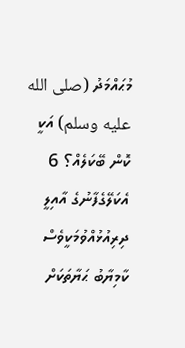މުޙައްމަދު (صلى الله عليه وسلم) އަކީ ކޮން ބޭކަލެއް؟ 6
އެކަލޭގެފާނުގެ އާއިލީ ދިރިއުޅުއްވުމަކީވެސް ކާމިޔާބު ޙަޔާތަކަށް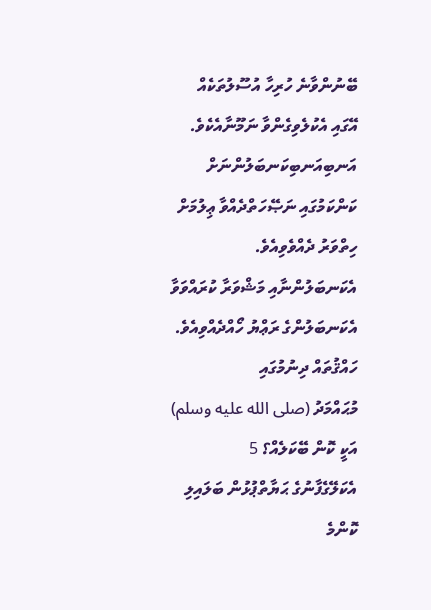ބޭނުންވާނެ ހުރިހާ އުސޫލުތަކެއް އޭގައި އެކުލެވިގެންވާ ނަމޫނާއެކެވެ. އަނބިއަނބިކަނބަލުންނަށް ކަންކަމުގައި ނަޞޭހަތްދެއްވާ ޢިލުމަށް ހިތްވަރު ދެއްވެވިއެވެ. އެކަނބަލުންނާއި މަޝްވަރާ ކުރައްވަވާ އެކަނބަލުންގެ ރަޢްޔު ހޯއްދެއްވިއެވެ. ހައްޤުތައް ދިނުމުގައި
މުޙައްމަދު (صلى الله عليه وسلم) އަކީ ކޮން ބޭކަލެއް؟ 5
އެކަލޭގެފާނުގެ ޙަޔާތްޕުޅުން ބަލައިލި ކޮންމެ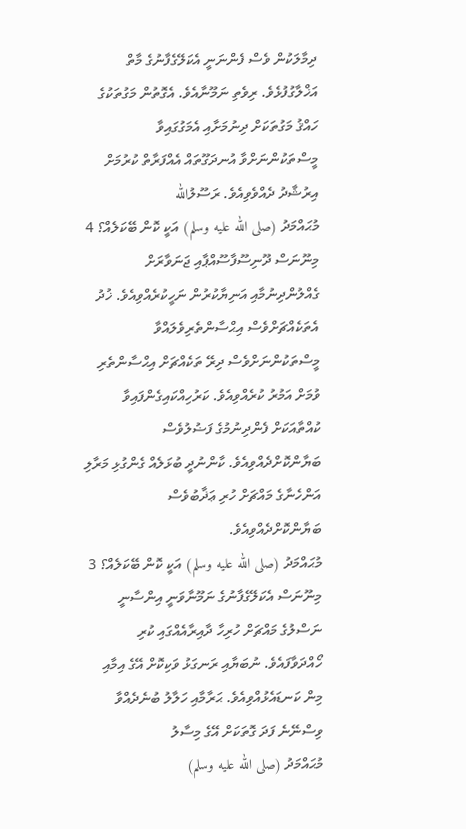ދިމާލަކުން ވެސް ފެންނަނީ އެކަލޭގެފާނުގެ މާތް އަޚްލާގުފުޅެވެ. ރިވެތި ނަމޫނާއެވެ. އެގޮތުން މަގުތަކުގެ ހައްޤު މަގުތަކަށް ދިނުމަށާއި އެމަގުގައިވާ މީސްތަކުންނަށްވާ އުނދަގޫތައް އެއްފަރާތް ކުރުމަށް އިރުޝާދު ދެއްވެވިއެވެ. ރަސޫލުالله
މުޙައްމަދު (صلى الله عليه وسلم) އަކީ ކޮން ބޭކަލެއް؟ 4
މިނޫނަސް ދޫނިސޫފާސޫއްޕާއި ޖަނަވާރަށް ގެއްލުންދިނުމާއި އަނިޔާކުރުން ނަހީކުރެއްވިއެވެ. ޚުދު އެތަކެއްޗަށްވެސް އިޙްސާންތެރިވެލައްވާ މީސްތަކުންނަށްވެސް ދިރޭ ތަކެއްޗަށް އިޙްސާންތެރި ވުމަށް އަމުރު ކުރެއްވިއެވެ. ކަރުހިއްކައިގެންފައިވާ ކުއްތާއަކަށް ފެންދިނުމުގެ ފަޟުލުވެސް ބަޔާންކޮށްދެއްވިއެވެ. ކާންނުދީ ބުޅަލެއް ގެންގުޅި މަރާލި އަންހެނާގެ މައްޗަށް ހުރި ޢަޛާބުވެސް ބަޔާންކޮށްދެއްވިއެވެ.
މުޙައްމަދު (صلى الله عليه وسلم) އަކީ ކޮން ބޭކަލެއް؟ 3
މިނޫނަސް އެކަލޭގެފާނުގެ ނަމޫނާވަނީ އިންސާނީ ނަސްލުގެ މައްޗަށް ހުރިހާ ދާއިރާއެއްގައި ކުރި ހޯއްދަވާފައެވެ. ނުބަޔާއި ރަނގަޅު ވަކިކޮށް އޭގެ އިމާއި މިން ކަނޑައެޅުއްވިއެވެ. ޙަރާމާއި ހަލާލު ބުނެދެއްވާ ވިސްނޭނެ ފަދަ ގޮތަކަށް އޭގެ މިސާލު
މުޙައްމަދު (صلى الله عليه وسلم)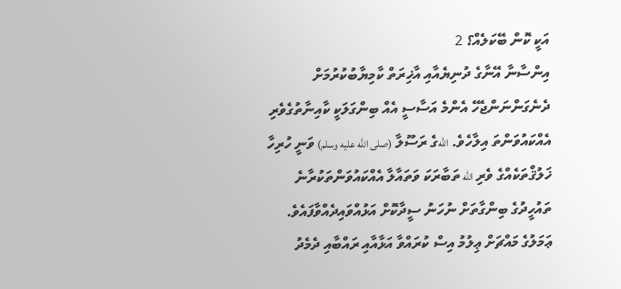އަކީ ކޮން ބޭކަލެއް؟ 2
އިންސާނާ އޭނާގެ ދުނިޔެއާއި އާޚިރަތް ކާމިޔާބުކުރުމަށް ދެނެގަންނަންޖެހޭ އެންމެ އަސާސީ އެއް ބިންގަލަކީ ކާއިނާތުގެވެރި އެއްކައުވަންތަ އިލާހެވެ. اللهގެ ރަސޫލާ (صلى الله عليه وسلم) ވަނީ ހުރިހާ ޚަލުޤްތަކެއްގެ ވެރި الله ތަބާރަކަ ވަތައާލާ އެއްކައުވަންތަކުރާނެ ތައުހީދުގެ ބިންގާތަށް ނުހަނު ސީދާކޮށް އަޅުއްވައިދެއްވާފައެވެ. ޢަމަލުގެ މައްޗަށް ޢިލުމު އިސް ކުރައްވާ އަޅާއާއި ރައްބާއި ދެމެދު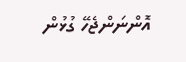އޮންނަންޖެހޭ ގުޅުން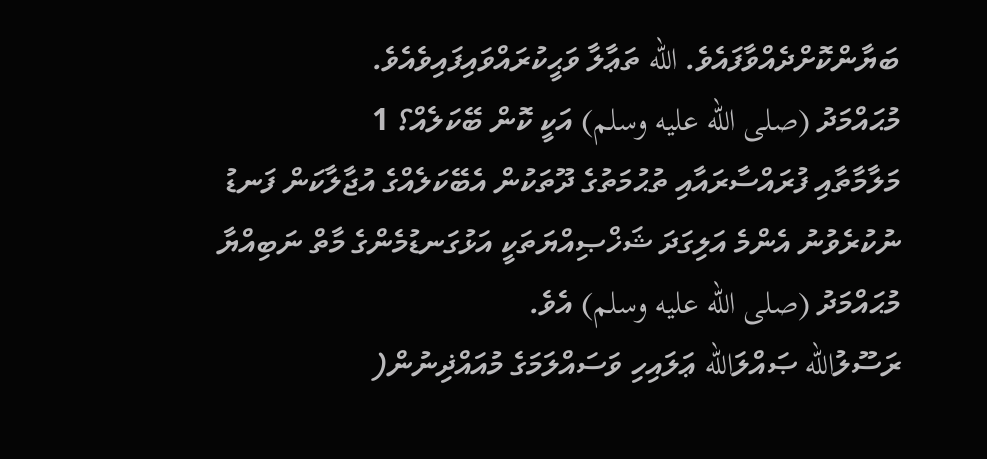ބަޔާންކޮށްދެއްވާފައެވެ. الله ތަޢާލާ ވަޙީކުރައްވައިފައިވެއެވެ.
މުޙައްމަދު (صلى الله عليه وسلم) އަކީ ކޮން ބޭކަލެއް؟ 1
މަލާމާތާއި ފުރައްސާރައާއި ތުޙުމަތުގެ ދޫތަކުން އެބޭކަލެއްގެ އުޖާލާކަން ފަނޑު ނުކުރެވުނު އެންމެ އަލިގަދަ ޝަޚްޞިއްޔަތަކީ އަޅުގަނޑުމެންގެ މާތް ނަބިއްޔާ މުޙައްމަދު (صلى الله عليه وسلم) އެވެ.
ރަސޫލުالله ޞައްލަالله ޢަލައިހި ވަސައްލަމަގެ މުއައްޛިނުން(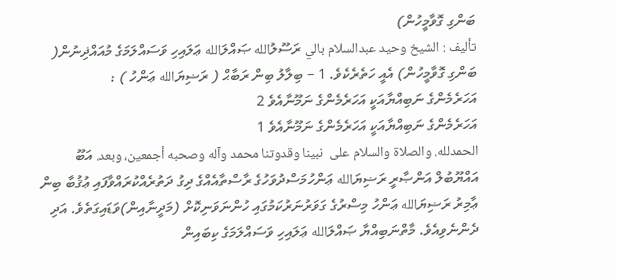ބަންގި ގޮވާމީހުން)
تأليف : الشيخ وحيد عبدالسلام بالي ރަސޫލުالله ޞައްލަالله ޢަލައިހި ވަސައްލަމަގެ މުއައްޛިނުން( ބަންގި ގޮވާމީހުން) އެއީ ހަތެރެކެވެ. 1 – ބިލާލު ބިން ރަބާޙް ( ރަޟިޔަالله ޢަންހު ) :
އަހަރެމެންގެ ނަބިއްޔާއަކީ އަހަރެމެންގެ ނަމޫނާއެވެ 2
އަހަރެމެންގެ ނަބިއްޔާއަކީ އަހަރެމެންގެ ނަމޫނާއެވެ 1
الحمدلله. والصلاة والسلام على  نبينا وقدوتنا محمد وآله وصحبه أجمعين، وبعد. އަބޫ އައްޔޫބުލް އަންޞާރީ ރަޟިޔަالله ޢަންހުމަސްދުވަހުގެ ރާސްތާއެއްގެ ދިގު ދަތުރެއްކުރައްވާފައި ޢުޤުބާ ބިން ޢާމިރު ރަޟިޔަالله ޢަންހު މިސްރުގެ ގަވަރުނަރުކަމުގައި ހުންނަވަނިކޮށް (މަދީނާއިން)ވަޑައިގަތެވެ. އަދި ދެންނެވިއެވެ. މާތްނަބިއްޔާ ޞައްލަالله ޢަލައިހި ވަސައްލަމަގެ ކިބައިން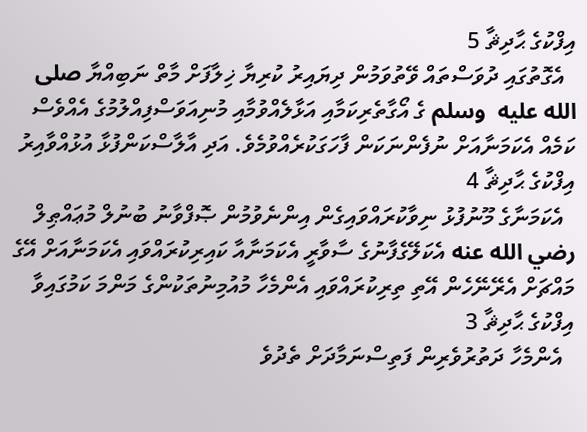އިފްކުގެ ޙާދިޘާ 5
  އެގޮތުގައި ދުވަސްތައް ވޭތުވަމުން ދިޔައިރު ކުރިޔާ ޚިލާފަށް މާތް ނަބިއްޔާ صلى الله عليه  وسلم ގެ އޯގާތެރިކަމާއި އަޅާލެއްވުމާއި މުނިއަވަސްފިއްލުމުގެ އެއްވެސް ކަމެއް އެކަމަނާއަށް ނުފެންނަކަން ފާހަގަކުރެއްވުމެވެ. އަދި އާލާސްކަންފުޅާ އުޅުއްވާއިރު
އިފްކުގެ ޙާދިޘާ 4
  އެކަމަނާގެ މޫނުފުޅު ނިވާކުރައްވައިގެން އިންނެވުމުން ޞޮފްވާނު ބުނުލް މުޢައްޠިލް رضي الله عنه އެކަލޭގެފާނުގެ ސާވާރީ އެކަމަނާއާ ކައިރިކުރައްވައި އެކަމަނާއަށް އޭގެ މައްޗަށް އެރޭނޭހެން އޭތި ތިރިކުރައްވައި އެންމެހާ މުއުމިނުތަކުންގެ މަންމަ ކަމުގައިވާ
އިފްކުގެ ޙާދިޘާ 3
  އެންމެހާ ދަތުރުވެރިން ފަތިސްނަމާދަށް ތެދުވެ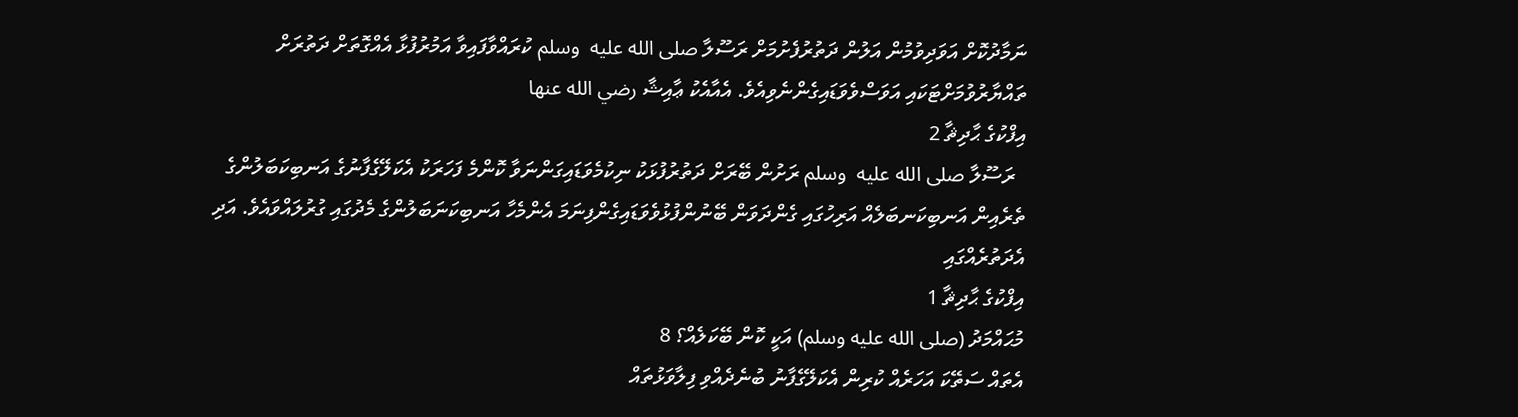ނަމާދުކޮށް އަވަދިވުމުން އަލުން ދަތުރުފެށުމަށް ރަސޫލާ صلى الله عليه  وسلم ކުރައްވާފައިވާ އަމުރުފުޅާ އެއްގޮތަށް ދަތުރަށް ތައްޔާރުވުމަށްޓަކައި އަވަސްވެވަޑައިގެންނެވިއެވެ. އެއާއެކު ޢާއިޝާ رضي الله عنها
އިފްކުގެ ޙާދިޘާ 2
  ރަސޫލާ صلى الله عليه  وسلم ރަށުން ބޭރަށް ދަތުރުފުޅަކު ނިކުމެވަޑައިގަންނަވާ ކޮންމެ ފަހަރަކު އެކަލޭގެފާނުގެ އަނބިކަބަލުންގެ ތެރެއިން އަނބިކަނބަލެއް އަރިހުގައި ގެންދަވަން ބޭނުންފުޅުވެވަޑައިގެންފިނަމަ އެންމެހާ އަނބިކަނަބަލުންގެ މެދުގައި ގުރުލައްވައެވެ. އަދި އެދަތުރެއްގައި
އިފްކުގެ ޙާދިޘާ 1
މުޙައްމަދު (صلى الله عليه وسلم) އަކީ ކޮން ބޭކަލެއް؟ 8
އެތައް ސަތޭކަ އަހަރެއް ކުރިން އެކަލޭގެފާނު ބުނެދެއްވި ފިލާވަޅުތައް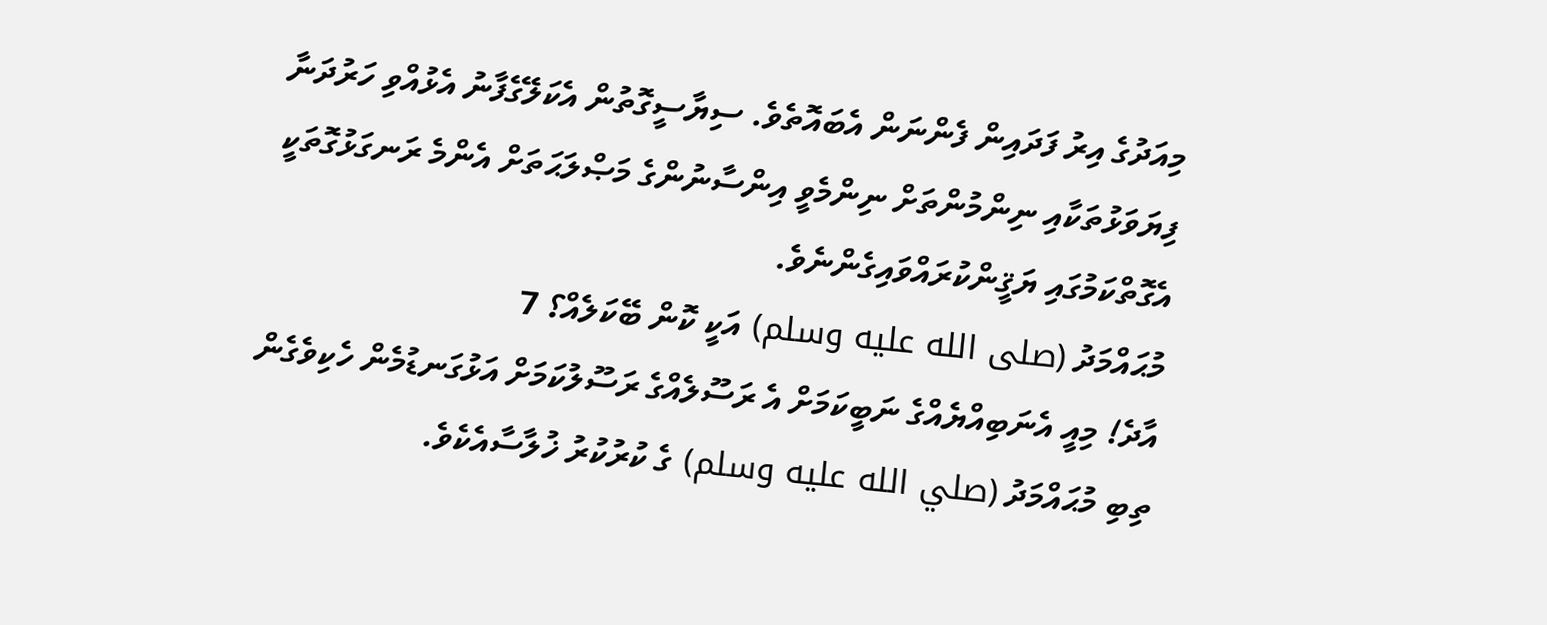މިއަދުގެ އިރު ފަދައިން ފެންނަން އެބައޮތެވެ. ސިޔާސީގޮތުން އެކަލޭގެފާނު އެޅުއްވި ހަރުދަނާ ފިޔަވަޅުތަކާއި ނިންމުންތަށް ނިންމެވީ އިންސާނުންގެ މަޞްލަޙަތަށް އެންމެ ރަނގަޅުގޮތަކީ އެގޮތްކަމުގައި ޔަޤީންކުރައްވައިގެންނެވެ.
މުޙައްމަދު (صلى الله عليه وسلم) އަކީ ކޮން ބޭކަލެއް؟ 7
އާދެ! މިއީ އެނަބިއްޔެއްގެ ނަބީކަމަށް އެ ރަސޫލެއްގެ ރަސޫލުކަމަށް އަޅުގަނޑުމެން ހެކިވެގެން ތިބި މުޙައްމަދު (صلي الله عليه وسلم) ގެ ކުރުކުރު ޚުލާސާއެކެވެ.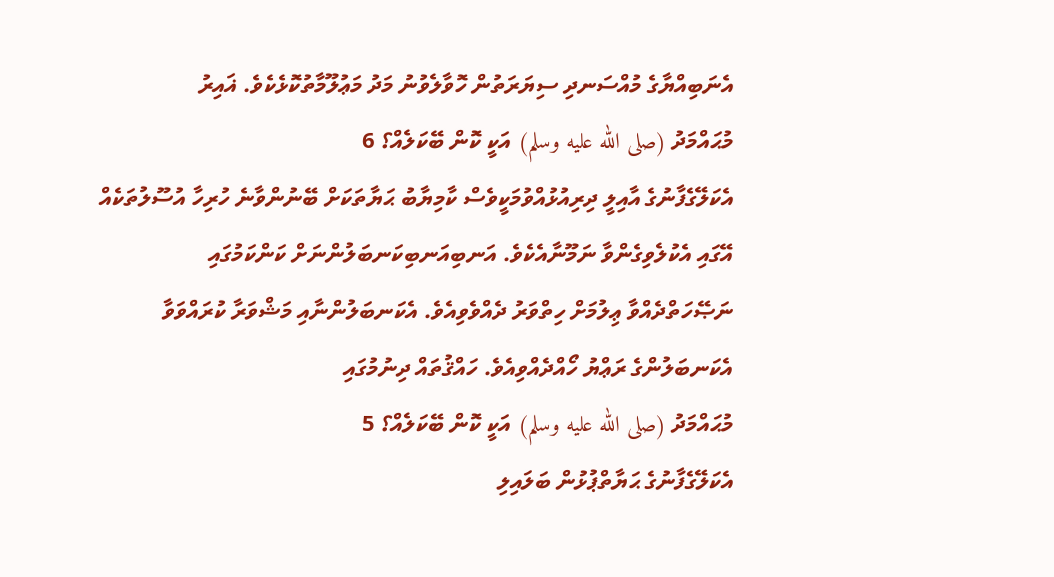އެނަބިއްޔާގެ މުއްސަނދި ސިޔަރަތުން ހޮވާލެވުނު މަދު މަޢުލޫމާތުކޮޅެކެވެ. ޣައިރު
މުޙައްމަދު (صلى الله عليه وسلم) އަކީ ކޮން ބޭކަލެއް؟ 6
އެކަލޭގެފާނުގެ އާއިލީ ދިރިއުޅުއްވުމަކީވެސް ކާމިޔާބު ޙަޔާތަކަށް ބޭނުންވާނެ ހުރިހާ އުސޫލުތަކެއް އޭގައި އެކުލެވިގެންވާ ނަމޫނާއެކެވެ. އަނބިއަނބިކަނބަލުންނަށް ކަންކަމުގައި ނަޞޭހަތްދެއްވާ ޢިލުމަށް ހިތްވަރު ދެއްވެވިއެވެ. އެކަނބަލުންނާއި މަޝްވަރާ ކުރައްވަވާ އެކަނބަލުންގެ ރަޢްޔު ހޯއްދެއްވިއެވެ. ހައްޤުތައް ދިނުމުގައި
މުޙައްމަދު (صلى الله عليه وسلم) އަކީ ކޮން ބޭކަލެއް؟ 5
އެކަލޭގެފާނުގެ ޙަޔާތްޕުޅުން ބަލައިލި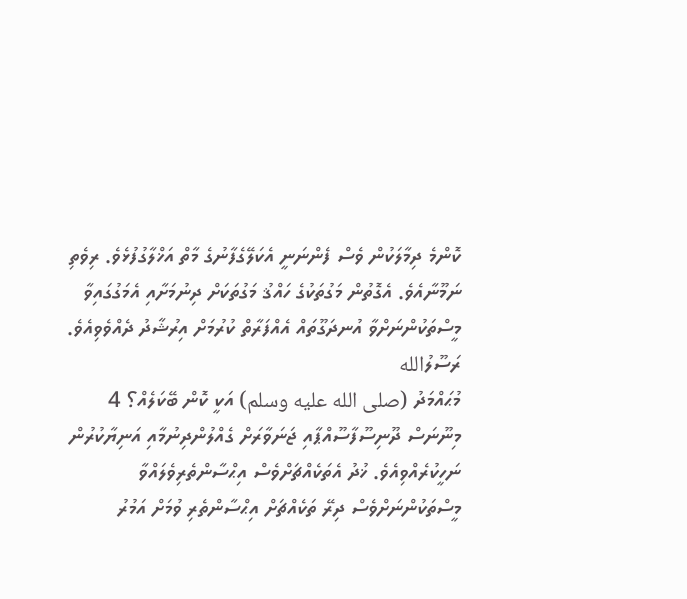ކޮންމެ ދިމާލަކުން ވެސް ފެންނަނީ އެކަލޭގެފާނުގެ މާތް އަޚްލާގުފުޅެވެ. ރިވެތި ނަމޫނާއެވެ. އެގޮތުން މަގުތަކުގެ ހައްޤު މަގުތަކަށް ދިނުމަށާއި އެމަގުގައިވާ މީސްތަކުންނަށްވާ އުނދަގޫތައް އެއްފަރާތް ކުރުމަށް އިރުޝާދު ދެއްވެވިއެވެ. ރަސޫލުالله
މުޙައްމަދު (صلى الله عليه وسلم) އަކީ ކޮން ބޭކަލެއް؟ 4
މިނޫނަސް ދޫނިސޫފާސޫއްޕާއި ޖަނަވާރަށް ގެއްލުންދިނުމާއި އަނިޔާކުރުން ނަހީކުރެއްވިއެވެ. ޚުދު އެތަކެއްޗަށްވެސް އިޙްސާންތެރިވެލައްވާ މީސްތަކުންނަށްވެސް ދިރޭ ތަކެއްޗަށް އިޙްސާންތެރި ވުމަށް އަމުރު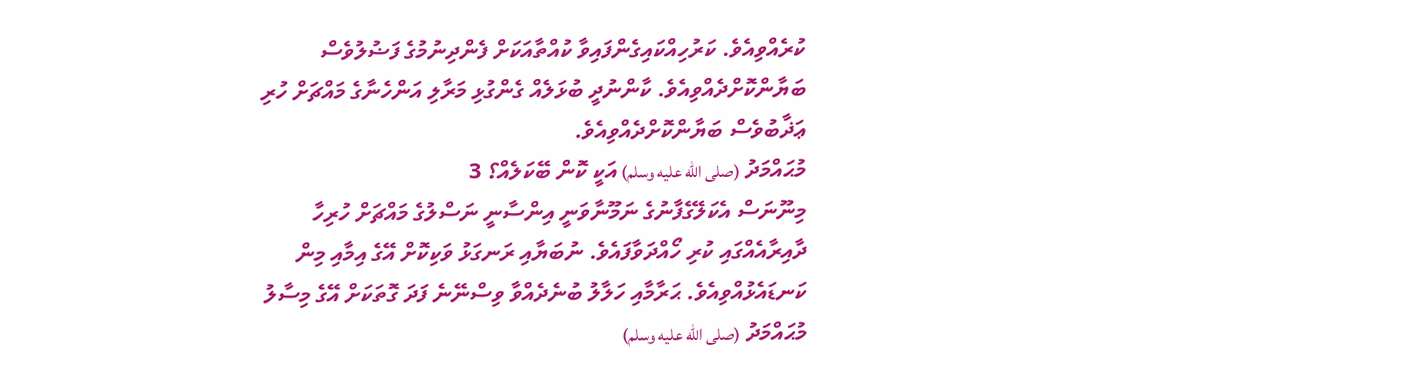ކުރެއްވިއެވެ. ކަރުހިއްކައިގެންފައިވާ ކުއްތާއަކަށް ފެންދިނުމުގެ ފަޟުލުވެސް ބަޔާންކޮށްދެއްވިއެވެ. ކާންނުދީ ބުޅަލެއް ގެންގުޅި މަރާލި އަންހެނާގެ މައްޗަށް ހުރި ޢަޛާބުވެސް ބަޔާންކޮށްދެއްވިއެވެ.
މުޙައްމަދު (صلى الله عليه وسلم) އަކީ ކޮން ބޭކަލެއް؟ 3
މިނޫނަސް އެކަލޭގެފާނުގެ ނަމޫނާވަނީ އިންސާނީ ނަސްލުގެ މައްޗަށް ހުރިހާ ދާއިރާއެއްގައި ކުރި ހޯއްދަވާފައެވެ. ނުބަޔާއި ރަނގަޅު ވަކިކޮށް އޭގެ އިމާއި މިން ކަނޑައެޅުއްވިއެވެ. ޙަރާމާއި ހަލާލު ބުނެދެއްވާ ވިސްނޭނެ ފަދަ ގޮތަކަށް އޭގެ މިސާލު
މުޙައްމަދު (صلى الله عليه وسلم)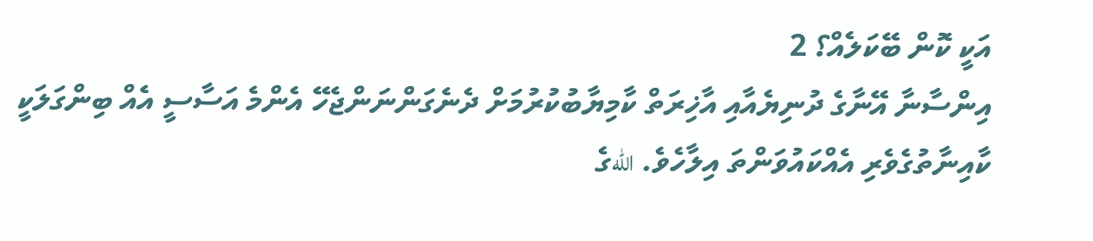އަކީ ކޮން ބޭކަލެއް؟ 2
އިންސާނާ އޭނާގެ ދުނިޔެއާއި އާޚިރަތް ކާމިޔާބުކުރުމަށް ދެނެގަންނަންޖެހޭ އެންމެ އަސާސީ އެއް ބިންގަލަކީ ކާއިނާތުގެވެރި އެއްކައުވަންތަ އިލާހެވެ. اللهގެ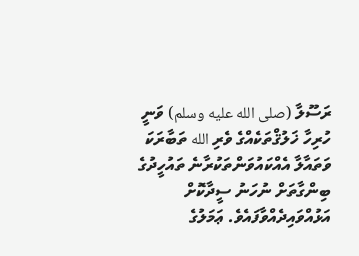ރަސޫލާ (صلى الله عليه وسلم) ވަނީ ހުރިހާ ޚަލުޤްތަކެއްގެ ވެރި الله ތަބާރަކަ ވަތައާލާ އެއްކައުވަންތަކުރާނެ ތައުހީދުގެ ބިންގާތަށް ނުހަނު ސީދާކޮށް އަޅުއްވައިދެއްވާފައެވެ. ޢަމަލުގެ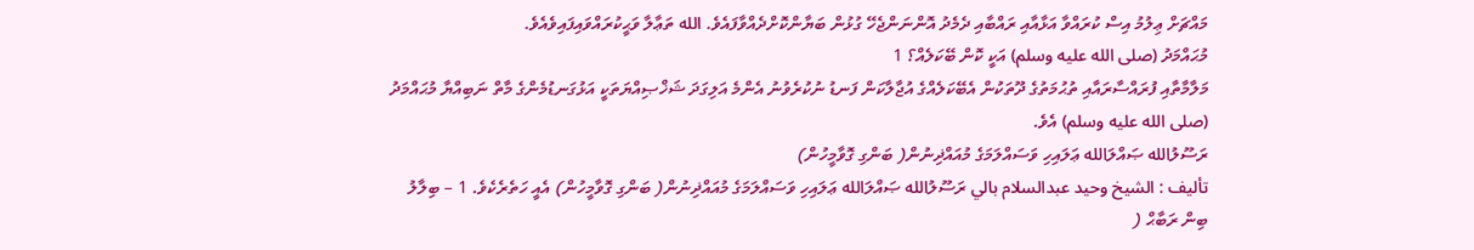މައްޗަށް ޢިލުމު އިސް ކުރައްވާ އަޅާއާއި ރައްބާއި ދެމެދު އޮންނަންޖެހޭ ގުޅުން ބަޔާންކޮށްދެއްވާފައެވެ. الله ތަޢާލާ ވަޙީކުރައްވައިފައިވެއެވެ.
މުޙައްމަދު (صلى الله عليه وسلم) އަކީ ކޮން ބޭކަލެއް؟ 1
މަލާމާތާއި ފުރައްސާރައާއި ތުޙުމަތުގެ ދޫތަކުން އެބޭކަލެއްގެ އުޖާލާކަން ފަނޑު ނުކުރެވުނު އެންމެ އަލިގަދަ ޝަޚްޞިއްޔަތަކީ އަޅުގަނޑުމެންގެ މާތް ނަބިއްޔާ މުޙައްމަދު (صلى الله عليه وسلم) އެވެ.
ރަސޫލުالله ޞައްލަالله ޢަލައިހި ވަސައްލަމަގެ މުއައްޛިނުން( ބަންގި ގޮވާމީހުން)
تأليف : الشيخ وحيد عبدالسلام بالي ރަސޫލުالله ޞައްލަالله ޢަލައިހި ވަސައްލަމަގެ މުއައްޛިނުން( ބަންގި ގޮވާމީހުން) އެއީ ހަތެރެކެވެ. 1 – ބިލާލު ބިން ރަބާޙް (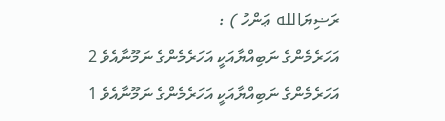ރަޟިޔަالله ޢަންހު ) :
އަހަރެމެންގެ ނަބިއްޔާއަކީ އަހަރެމެންގެ ނަމޫނާއެވެ 2
އަހަރެމެންގެ ނަބިއްޔާއަކީ އަހަރެމެންގެ ނަމޫނާއެވެ 1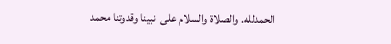الحمدلله. والصلاة والسلام على  نبينا وقدوتنا محمد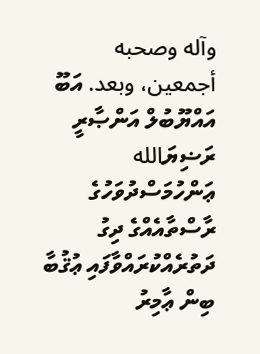وآله وصحبه أجمعين، وبعد. އަބޫ އައްޔޫބުލް އަންޞާރީ ރަޟިޔަالله ޢަންހުމަސްދުވަހުގެ ރާސްތާއެއްގެ ދިގު ދަތުރެއްކުރައްވާފައި ޢުޤުބާ ބިން ޢާމިރު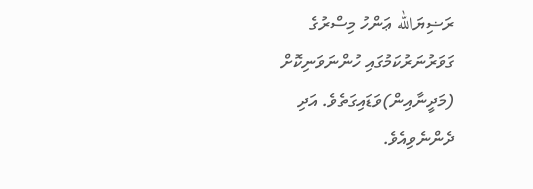ރަޟިޔަالله ޢަންހު މިސްރުގެ ގަވަރުނަރުކަމުގައި ހުންނަވަނިކޮށް (މަދީނާއިން)ވަޑައިގަތެވެ. އަދި ދެންނެވިއެވެ.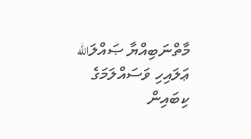މާތްނަބިއްޔާ ޞައްލަالله ޢަލައިހި ވަސައްލަމަގެ ކިބައިން